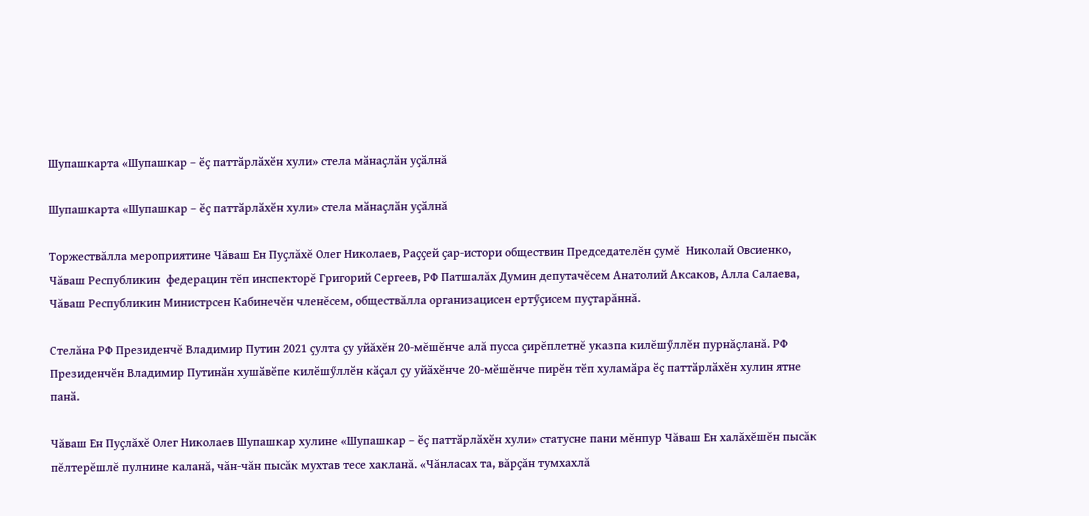Шупашкарта «Шупашкар – ӗҫ паттӑрлӑхӗн хули» стела мӑнаҫлӑн уҫӑлнă

Шупашкарта «Шупашкар – ӗҫ паттӑрлӑхӗн хули» стела мӑнаҫлӑн уҫӑлнă

Торжествăлла мероприятине Чăваш Ен Пуҫлăхĕ Олег Николаев, Раҫҫей ҫар-истори обществин Председателĕн ҫумĕ  Николай Овсиенко, Чăваш Республикин  федерацин тĕп инспекторĕ Григорий Сергеев, РФ Патшалăх Думин депутачĕсем Анатолий Аксаков, Алла Салаева, Чăваш Республикин Министрсен Кабинечĕн членĕсем, обществăлла организацисен ертӳҫисем пуҫтарăннă.

Стелăна РФ Президенчĕ Владимир Путин 2021 ҫулта ҫу уйăхĕн 20-мĕшĕнче алă пусса ҫирĕплетнĕ указпа килĕшӳллĕн пурнăҫланă. РФ Президенчӗн Владимир Путинӑн хушӑвӗпе килӗшӳллӗн кӑҫал ҫу уйӑхӗнче 20-мӗшӗнче пирӗн тӗп хуламӑра ӗҫ паттӑрлӑхӗн хулин ятне панӑ.

Чăваш Ен Пуҫлăхĕ Олег Николаев Шупашкар хулине «Шупашкар – ӗҫ паттӑрлӑхӗн хули» статусне пани мĕнпур Чăваш Ен халăхĕшĕн пысăк пĕлтерĕшлĕ пулнине каланă, чăн-чăн пысăк мухтав тесе хакланă. «Чăнласах та, вăрҫăн тумхахлă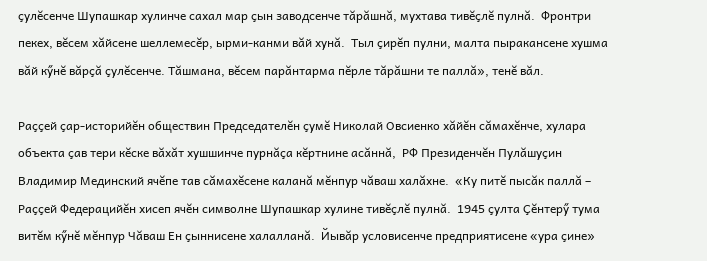ҫулĕсенче Шупашкар хулинче сахал мар ҫын заводсенче тăрăшнă, мухтава тивĕҫлĕ пулнă.  Фронтри пекех, вĕсем хăйсене шеллемесĕр, ырми-канми вăй хунă.  Тыл ҫирĕп пулни, малта пыракансене хушма вăй кӳнĕ вăрҫă ҫулĕсенче. Тăшмана, вĕсем парăнтарма пĕрле тăрăшни те паллă», тенĕ вăл.

Раҫҫей ҫар-историйĕн обществин Председателĕн ҫумĕ Николай Овсиенко хăйĕн сăмахĕнче, хулара объекта ҫав тери кĕске вăхăт хушшинче пурнăҫа кĕртнине асăннă,  РФ Президенчĕн Пулăшуҫин Владимир Мединский ячĕпе тав сăмахĕсене каланă мĕнпур чăваш халăхне.  «Ку питĕ пысăк паллă – Раҫҫей Федерацийĕн хисеп ячĕн символне Шупашкар хулине тивĕҫлĕ пулнă.  1945 ҫулта Ҫĕнтерӳ тума витĕм кӳнĕ мĕнпур Чăваш Ен ҫыннисене халалланă.  Йывăр условисенче предприятисене «ура ҫине»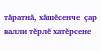тăратнă, хăшĕсенче  ҫар валли тĕрлĕ хатĕрсене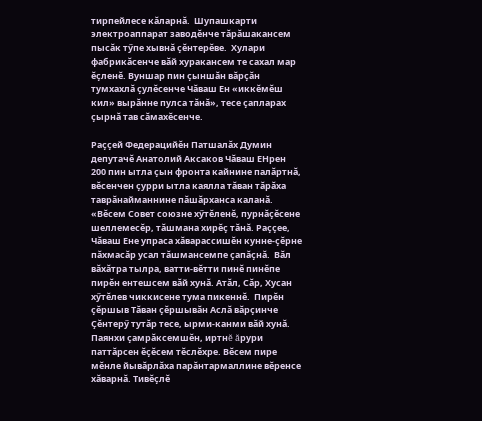тирпейлесе кăларнă.  Шупашкарти электроаппарат заводĕнче тăрăшакансем пысăк тӳпе хывнă ҫĕнтерĕве.  Хулари фабрикăсенче вăй хуракансем те сахал мар ĕҫленĕ. Вуншар пин ҫыншăн вăрҫăн тумхахлă ҫулĕсенче Чăваш Ен «иккĕмĕш кил» вырăнне пулса тăнă», тесе ҫапларах ҫырнă тав сăмахĕсенче.

Раҫҫей Федерацийĕн Патшалăх Думин депутачĕ Анатолий Аксаков Чăваш ЕНрен 200 пин ытла ҫын фронта кайнине палăртнă, вĕсенчен ҫурри ытла каялла тăван тăрăха таврăнайманнине пăшăрханса каланă.  «Вĕсем Совет союзне хӳтĕленĕ, пурнăҫĕсене шеллемесĕр, тăшмана хирĕҫ тăнă. Раҫҫее, Чăваш Ене упраса хăварассишĕн кунне-ҫĕрне пăхмасăр усал тăшмансемпе ҫапăҫнă.  Вăл вăхăтра тылра, ватти-вĕтти пинĕ пинĕпе пирĕн ентешсем вăй хунă. Атăл, Сăр, Хусан хӳтĕлев чиккисене тума пикеннĕ.  Пирĕн ҫĕршыв Тăван ҫĕршывăн Аслă вăрҫинче Ҫĕнтерӳ тутăр тесе, ырми-канми вăй хунă. Паянхи ҫамрăксемшĕн, иртнĕ ăрури паттăрсен ĕҫĕсем тĕслĕхре. Вĕсем пире мĕнле йывăрлăха парăнтармаллине вĕренсе хăварнă. Тивĕҫлĕ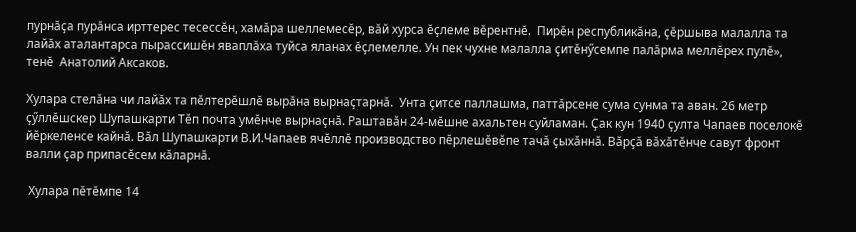пурнăҫа пурăнса ирттерес тесессĕн, хамăра шеллемесĕр, вăй хурса ĕҫлеме вĕрентнĕ.  Пирĕн республикăна, ҫĕршыва малалла та лайăх аталантарса пырассишĕн яваплăха туйса яланах ĕҫлемелле. Ун пек чухне малалла ҫитĕнӳсемпе палăрма меллĕрех пулĕ», тенĕ  Анатолий Аксаков.

Хулара стелăна чи лайăх та пĕлтерĕшлĕ вырăна вырнаҫтарнă.  Унта ҫитсе паллашма, паттăрсене сума сунма та аван. 26 метр ҫӳллӗшскер Шупашкарти Тӗп почта умӗнче вырнаҫнӑ. Раштавӑн 24-мӗшне ахальтен суйламан. Ҫак кун 1940 ҫулта Чапаев поселокӗ йӗркеленсе кайнӑ. Вӑл Шупашкарти В.И.Чапаев ячӗллӗ производство пӗрлешӗвӗпе тачӑ ҫыхӑннӑ. Вӑрҫӑ вӑхӑтӗнче савут фронт валли ҫар припасӗсем кӑларнӑ.

 Хулара пĕтĕмпе 14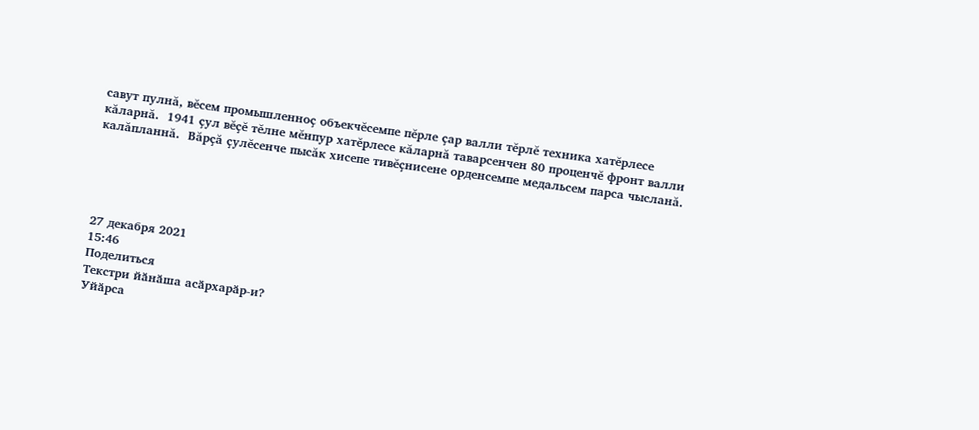савут пулнă, вĕсем промышленноҫ объекчĕсемпе пĕрле ҫар валли тĕрлĕ техника хатĕрлесе кăларнă.  1941 ҫул вĕҫĕ тĕлне мĕнпур хатĕрлесе кăларнă таварсенчен 80 проценчĕ фронт валли калăпланнă.  Вăрҫă ҫулĕсенче пысăк хисепе тивĕҫнисене орденсемпе медальсем парса чысланă.





27 декабря 2021
15:46
Поделиться
Текстри йӑнӑша асӑрхарӑр-и?
Уйӑрса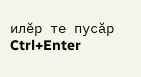илӗр те пусӑр Ctrl+Enter